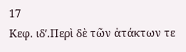17
Κεφ. ιδʹ.Περὶ δὲ τῶν ἀτάκτων τε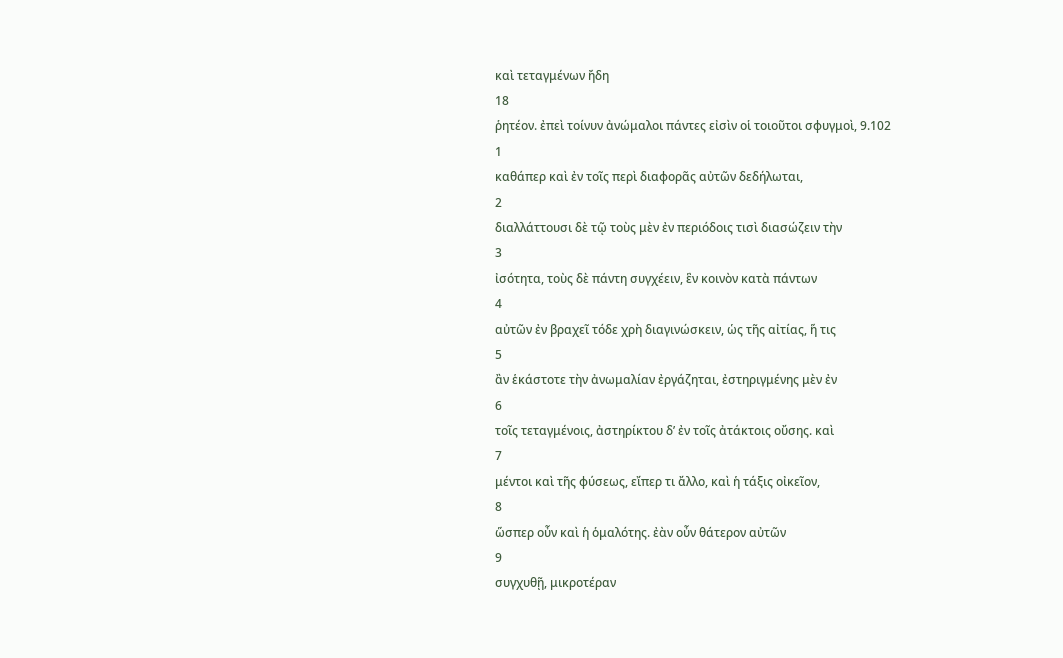καὶ τεταγμένων ἤδη
18
ῥητέον. ἐπεὶ τοίνυν ἀνώμαλοι πάντες εἰσὶν οἱ τοιοῦτοι σφυγμοὶ, 9.102
1
καθάπερ καὶ ἐν τοῖς περὶ διαφορᾶς αὐτῶν δεδήλωται,
2
διαλλάττουσι δὲ τῷ τοὺς μὲν ἐν περιόδοις τισὶ διασώζειν τὴν
3
ἰσότητα, τοὺς δὲ πάντη συγχέειν, ἓν κοινὸν κατὰ πάντων
4
αὐτῶν ἐν βραχεῖ τόδε χρὴ διαγινώσκειν, ὡς τῆς αἰτίας, ἥ τις
5
ἂν ἑκάστοτε τὴν ἀνωμαλίαν ἐργάζηται, ἐστηριγμένης μὲν ἐν
6
τοῖς τεταγμένοις, ἀστηρίκτου δ’ ἐν τοῖς ἀτάκτοις οὔσης. καὶ
7
μέντοι καὶ τῆς φύσεως, εἴπερ τι ἄλλο, καὶ ἡ τάξις οἰκεῖον,
8
ὥσπερ οὖν καὶ ἡ ὁμαλότης. ἐὰν οὖν θάτερον αὐτῶν
9
συγχυθῇ, μικροτέραν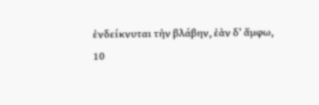ἐνδείκνυται τὴν βλάβην, ἐὰν δ’ ἄμφω,
10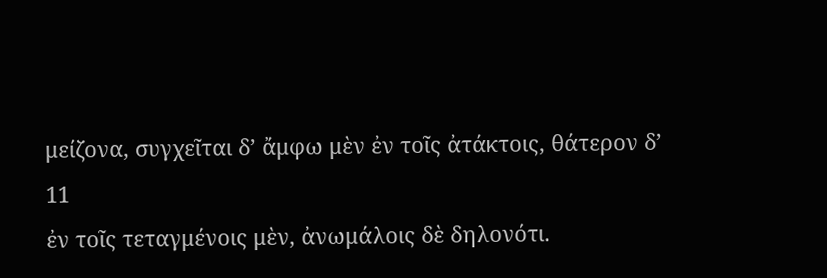μείζονα, συγχεῖται δ’ ἄμφω μὲν ἐν τοῖς ἀτάκτοις, θάτερον δ’
11
ἐν τοῖς τεταγμένοις μὲν, ἀνωμάλοις δὲ δηλονότι.